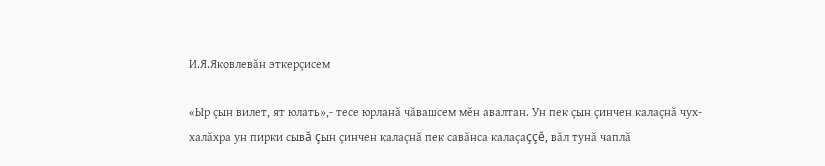И.Я.Яковлевăн эткерçисем

«Ыр çын вилет, ят юлать»,- тесе юрланă чăвашсем мĕн авалтан. Ун пек çын çинчен калаçнă чух- халăхра ун пирки сывă çын çинчен калаçнă пек савăнса калаçаççĕ, вăл тунă чаплă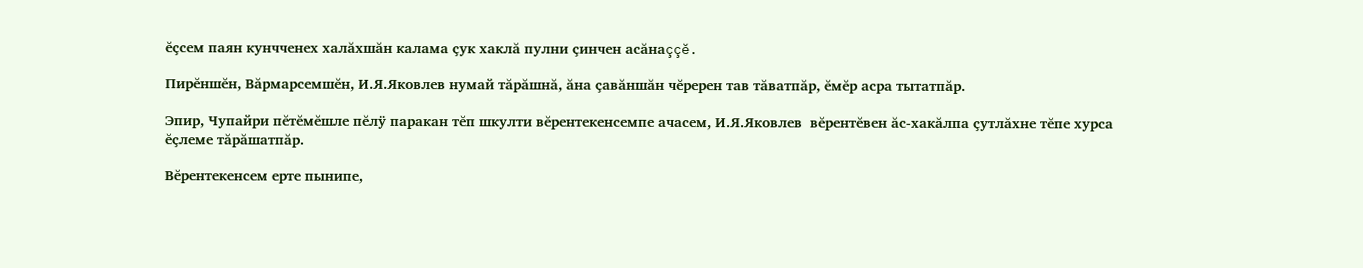ĕçсем паян кунчченех халăхшăн калама çук хаклă пулни çинчен асăнаççĕ.

Пирĕншĕн, Вăрмарсемшĕн, И.Я.Яковлев нумай тăрăшнă, ăна çавăншăн чĕререн тав тăватпăр, ĕмĕр асра тытатпăр.

Эпир, Чупайри пĕтĕмĕшле пĕлÿ паракан тĕп шкулти вĕрентекенсемпе ачасем, И.Я.Яковлев  вĕрентĕвен ăс-хакăлпа çутлăхне тĕпе хурса ĕçлеме тăрăшатпăр.

Вĕрентекенсем ерте пынипе,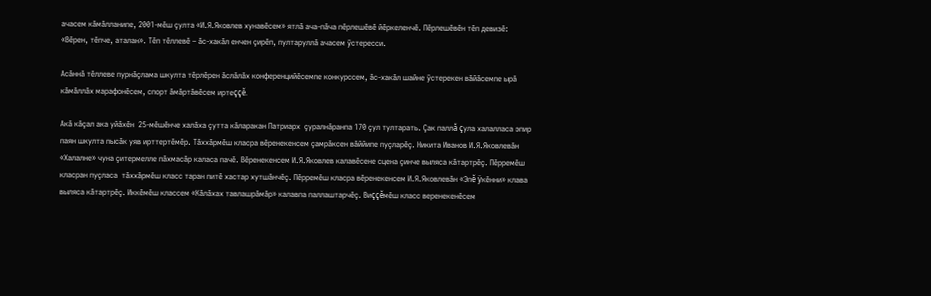ачасем кăмăлланипе, 2001-мĕш çулта «И.Я.Яковлев хунавĕсем» ятлă ача-пăча пĕрлешĕвĕ йĕркеленчĕ. Пĕрлешĕвĕн тĕп девизĕ: «Вĕрен, тĕпче, аталан». Тĕп тĕллевĕ – ăс-хакăл енчен çирĕп, пултаруллă ачасем ÿстересси.

Асăннă тĕллеве пурнăçлама шкулта тĕрлĕрен ăслăлăх конференцийĕсемпе конкурссем, ăс-хакăл шайне ÿстерекен вăйăсемпе ырă кăмăллăх марафонĕсем, спорт ăмăртăвĕсем иртеççĕ.

Акă кăçал ака уйăхĕн  25-мĕшĕнче халăха çутта кăларакан Патриарх  çуралнăранпа 170 çул тултарать. Çак паллă çула халалласа эпир паян шкулта пысăк уяв ирттертĕмĕр. Тăххăрмĕш класра вĕренекенсем çамрăксен вăййипе пуçларĕç. Никита Иванов И.Я.Яковлевăн «Халалне» чуна çитермелле пăхмасăр каласа пачĕ. Вĕренекенсем И.Я.Яковлев калавĕсене сцена çинче выляса кăтартрĕç. Пĕрремĕш класран пуçласа  тăххăрмĕш класс таран питĕ хастар хутшăнчĕç. Пĕрремĕш класра вĕренекенсем И.Я.Яковлевăн «Эпĕ ÿкĕнни» клава выляса кăтартрĕç. Иккĕмĕш классем «Кăлăхах тавлашрăмăр» калавпа паллаштарчĕç. Виççĕмĕш класс веренекенĕсем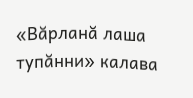«Вăрланă лаша тупăнни» калава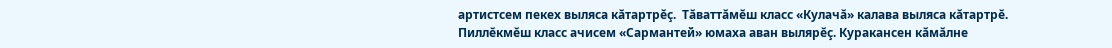артистсем пекех выляса кăтартрĕç.  Тăваттăмĕш класс «Кулачă» калава выляса кăтартрĕ. Пиллĕкмĕш класс ачисем «Сармантей» юмаха аван вылярĕç. Куракансен кăмăлне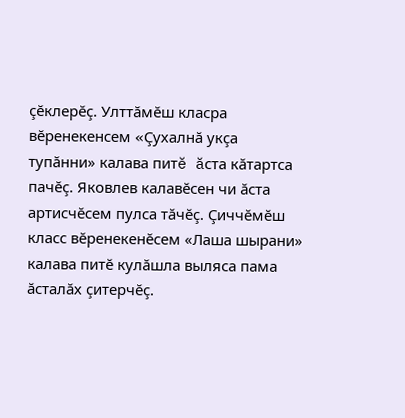çĕклерĕç. Улттăмĕш класра вĕренекенсем «Çухалнă укçа тупăнни» калава питĕ ăста кăтартса пачĕç. Яковлев калавĕсен чи ăста артисчĕсем пулса тăчĕç. Çиччĕмĕш класс вĕренекенĕсем «Лаша шырани» калава питĕ кулăшла выляса пама ăсталăх çитерчĕç.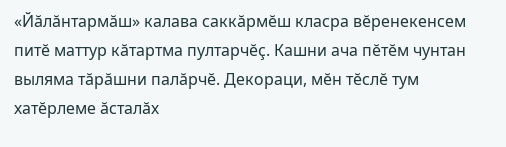«Йăлăнтармăш» калава саккăрмĕш класра вĕренекенсем питĕ маттур кăтартма пултарчĕç. Кашни ача пĕтĕм чунтан выляма тăрăшни палăрчĕ. Декораци, мĕн тĕслĕ тум хатĕрлеме ăсталăх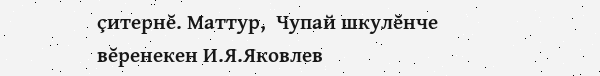çитернĕ. Маттур,  Чупай шкулĕнче вĕренекен И.Я.Яковлев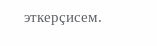эткерçисем.